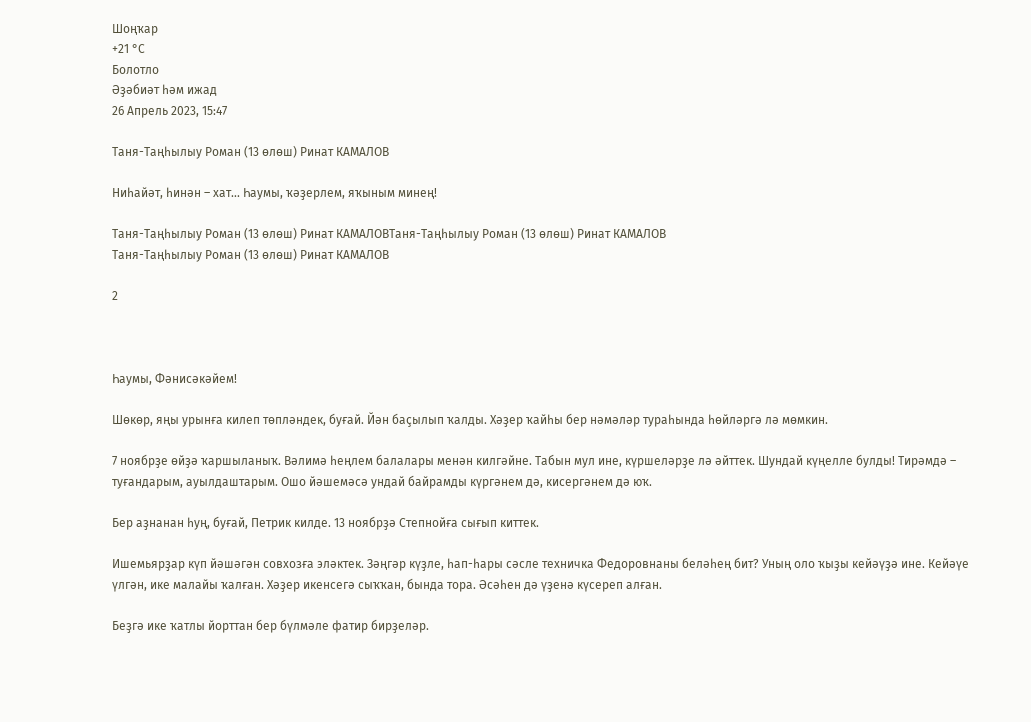Шоңҡар
+21 °С
Болотло
Әҙәбиәт һәм ижад
26 Апрель 2023, 15:47

Таня-Таңһылыу Роман (13 өлөш) Ринат КАМАЛОВ

Ниһайәт, һинән – хат... Һаумы, ҡәҙерлем, яҡыным минең!

Таня-Таңһылыу Роман (13 өлөш) Ринат КАМАЛОВТаня-Таңһылыу Роман (13 өлөш) Ринат КАМАЛОВ
Таня-Таңһылыу Роман (13 өлөш) Ринат КАМАЛОВ

2



Һаумы, Фәнисәкәйем!

Шөкөр, яңы урынға килеп төпләндек, буғай. Йән баҫылып ҡалды. Хәҙер ҡайһы бер нәмәләр тураһында һөйләргә лә мөмкин.

7 ноябрҙе өйҙә ҡаршыланыҡ. Вәлимә һеңлем балалары менән килгәйне. Табын мул ине, күршеләрҙе лә әйттек. Шундай күңелле булды! Тирәмдә – туғандарым, ауылдаштарым. Ошо йәшемәсә ундай байрамды күргәнем дә, кисергәнем дә юҡ.

Бер аҙнанан һуң, буғай, Петрик килде. 13 ноябрҙә Степнойға сығып киттек.

Ишемьярҙар күп йәшәгән совхозға эләктек. Зәңгәр күҙле, һап-һары сәсле техничка Федоровнаны беләһең бит? Уның оло ҡыҙы кейәүҙә ине. Кейәүе үлгән, ике малайы ҡалған. Хәҙер икенсегә сыҡҡан, бында тора. Әсәһен дә үҙенә күсереп алған.

Беҙгә ике ҡатлы йорттан бер бүлмәле фатир бирҙеләр.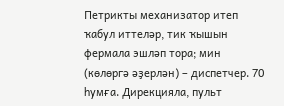Петрикты механизатор итеп ҡабул иттеләр, тик ҡышын фермала эшләп тора; мин (көлөргә әҙерлән) – диспетчер. 70 һумға. Дирекцияла, пульт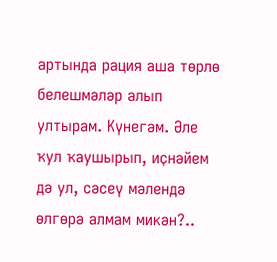артында рация аша төрлө белешмәләр алып ултырам. Күнегәм. Әле ҡул ҡаушырып, иҫнәйем дә ул, сәсеү мәлендә өлгөрә алмам микән?..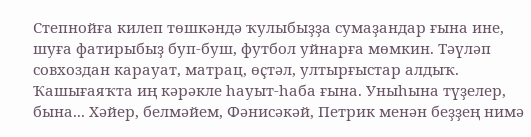Степнойға килеп төшкәндә ҡулыбыҙҙа сумаҙандар ғына ине, шуға фатирыбыҙ буп-буш, футбол уйнарға мөмкин. Тәүләп совхоздан карауат, матрац, өҫтәл, ултырғыстар алдыҡ. Ҡашығаяҡта иң кәрәкле һауыт-һаба ғына. Уныһына түҙелер, бына... Хәйер, белмәйем, Фәнисәкәй, Петрик менән беҙҙең нимә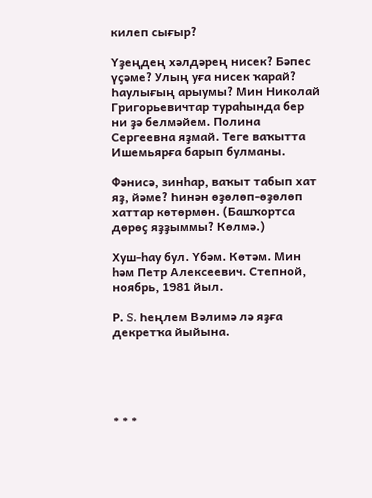килеп сығыр?

Үҙеңдең хәлдәрең нисек? Бәпес үҫәме? Улың уға нисек ҡарай? Һаулығың арыумы? Мин Николай Григорьевичтар тураһында бер ни ҙә белмәйем. Полина Сергеевна яҙмай. Теге ваҡытта Ишемьярға барып булманы.

Фәнисә, зинһар, ваҡыт табып хат яҙ, йәме? Һинән өҙөлөп-өҙөлөп хаттар көтөрмөн. (Башҡортса дөрөҫ яҙҙыммы? Көлмә.)

Хуш-һау бул. Үбәм. Көтәм. Мин һәм Петр Алексеевич. Степной, ноябрь, 1981 йыл.

Р. S. Һеңлем Вәлимә лә яҙға декретҡа йыйына.





* * *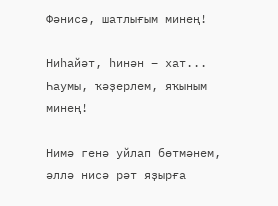Фәнисә, шатлығым минең!

Ниһайәт, һинән – хат... Һаумы, ҡәҙерлем, яҡыным минең!

Нимә генә уйлап бөтмәнем, әллә нисә рәт яҙырға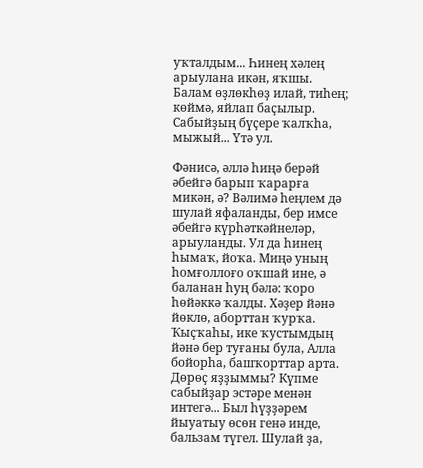уҡталдым... Һинең хәлең арыулана икән, яҡшы. Балам өҙлөкһөҙ илай, тиһең; көймә, яйлап баҫылыр. Сабыйҙың бүҫере ҡалҡһа, мыжый... Үтә ул.

Фәнисә, әллә һиңә берәй әбейгә барып ҡарарға микән, ә? Вәлимә һеңлем дә шулай яфаланды, бер имсе әбейгә күрһәткәйнеләр, арыуланды. Ул да һинең һымаҡ, йоҡа. Миңә уның һомғоллоғо оҡшай ине, ә баланан һуң бәлә: ҡоро һөйәккә ҡалды. Хәҙер йәнә йөклө, аборттан ҡурҡа. Ҡыҫҡаһы, ике ҡустымдың йәнә бер туғаны була, Алла бойорһа, башҡорттар арта. Дөрөҫ яҙҙыммы? Күпме сабыйҙар эстәре менән интегә... Был һүҙҙәрем йыуатыу өсөн генә инде, бальзам түгел. Шулай ҙа,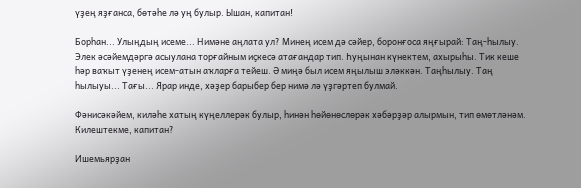үҙең яҙғанса, бөтәһе лә уң булыр. Ышан, капитан!

Борһан... Улыңдың исеме... Нимәне аңлата ул? Минең исем дә сәйер, боронғоса яңғырай: Таң-һылыу. Элек әсәйемдәргә асыулана торғайным иҫкесә атағандар тип. Һуңынан күнектем, ахырыһы. Тик кеше һәр ваҡыт үҙенең исем-атын аҡларға тейеш. Ә миңә был исем яңылыш эләккән. Таңһылыу. Таң һылыуы... Тағы... Ярар инде, хәҙер барыбер бер нимә лә үҙгәртеп булмай.

Фәнисәкәйем, киләһе хатың күңеллерәк булыр, һинән һөйөнөслөрәк хәбәрҙәр алырмын, тип өмөтләнәм. Килештекме, капитан?

Ишемьярҙан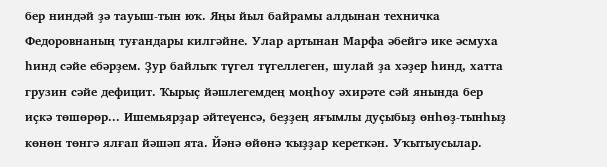бер ниндәй ҙә тауыш-тын юҡ. Яңы йыл байрамы алдынан техничка Федоровнаның туғандары килгәйне. Улар артынан Марфа әбейгә ике әсмуха һинд сәйе ебәрҙем. Ҙур байлыҡ түгел түгеллеген, шулай ҙа хәҙер һинд, хатта грузин сәйе дефицит. Ҡырыҫ йәшлегемдең моңһоу әхирәте сәй янында бер иҫкә төшөрөр... Ишемьярҙар әйтеүенсә, беҙҙең яғымлы дуҫыбыҙ өнһөҙ-тынһыҙ көнөн төнгә ялғап йәшәп ята. Йәнә өйөнә ҡыҙҙар кереткән. Уҡытыусылар.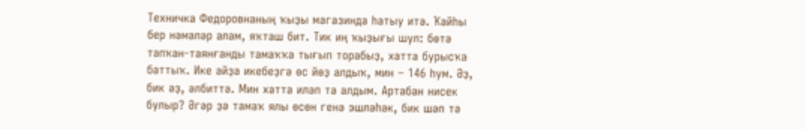Техничка Федоровнаның ҡыҙы магазинда һатыу итә. Ҡайһы бер нәмәләр алам, яҡташ бит. Тик иң ҡыҙығы шул: бөтә тапҡан-таянғанды тамаҡҡа тығып торабыҙ, хатта бурысҡа баттыҡ. Ике айҙа икебеҙгә өс йөҙ алдыҡ, мин – 146 һум. Әҙ, бик әҙ, әлбиттә. Мин хатта илап та алдым. Артабан нисек булыр? Әгәр ҙә тамаҡ ялы өсөн генә эшләһәк, бик шәп тә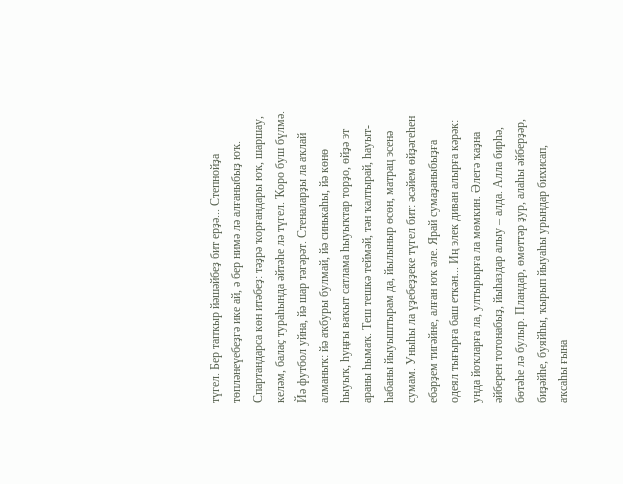түгел. Бер тапҡыр йәшәйбеҙ бит ерҙә... Степнойҙа төпләнеүебеҙгә ике ай, ә бер нимә лә алғаныбыҙ юҡ. Спартандарса көн итәбеҙ: тәҙрә ҡорғандары юҡ, шаршау, келәм, балаҫ тураһында әйтәһе лә түгел. Ҡоро буш бүлмә. Йә футбол уйна, йә шар тәгәрәт. Стеналарҙы ла аҡлай алманыҡ: йә аҡбуры булмай, йә синькаһы, йә көнө һыуыҡ, һуңғы ваҡыт сатлама һыуыҡтар торҙо, өйҙә эт араны һымаҡ. Теш тешкә теймәй, тән ҡалтырай, һауыт-һабаны йыуыштырам да, йылыныр өсөн, матрац эсенә сумам. Уныһы ла үҙебеҙҙеке түгел бит: әсәйем өйҙәгеһен ебәрҙем тигәйне, алған юҡ әле. Ярай сумаҙаныбыҙға одеял тығырға баш еткән... Иң элек диван алырға кәрәк: унда йоҡларға ла, ултырырға ла мөмкин. Әлегә ҡаҙна әйберен тотонабыҙ, йыһаздар алыу – алда. Алла бирһә, бөтәһе лә булыр. Пландар, өмөттәр ҙур, алаһы әйберҙәр, биҙәйһе, буяйһы, ҡырып йыуаһы урындар бихисап, аҡсаһы ғына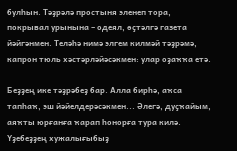булһын. Тәҙрәлә простыня эленеп тора, покрывал урынына – одеял, өҫтәлгә газета йәйгәнмен. Теләһә нимә элгем килмәй тәҙрәмә, капрон тюль хәстәрләйәсәкмен: улар оҙаҡҡа етә.

Беҙҙең ике тәҙрәбеҙ бар. Алла бирһә, аҡса тапһаҡ, эш йәйелдерәсәкмен... Әлегә, дуҫҡайым, аяҡты юрғанға ҡарап һонорға тура килә. Үҙебеҙҙең хужалығыбыҙ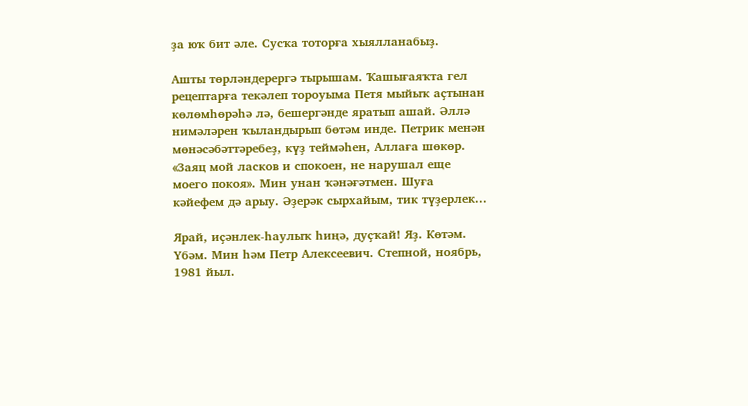ҙа юҡ бит әле. Сусҡа тоторға хыялланабыҙ.

Ашты төрләндерергә тырышам. Ҡашығаяҡта гел рецептарға текәлеп тороуыма Петя мыйыҡ аҫтынан көлөмһөрәһә лә, бешергәнде яратып ашай. Әллә нимәләрен ҡыландырып бөтәм инде. Петрик менән мөнәсәбәттәребеҙ, күҙ теймәһен, Аллаға шөкөр. «Заяц мой ласков и спокоен, не нарушал еще моего покоя». Мин унан ҡәнәғәтмен. Шуға кәйефем дә арыу. Әҙерәк сырхайым, тик түҙерлек...

Ярай, иҫәнлек-һаулыҡ һиңә, дуҫҡай! Яҙ. Көтәм. Үбәм. Мин һәм Петр Алексеевич. Степной, ноябрь, 1981 йыл.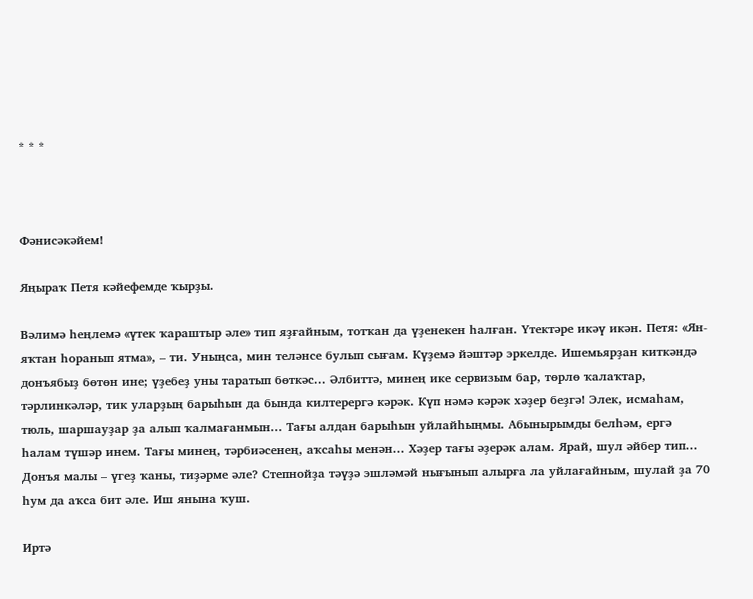* * *



Фәнисәкәйем!

Яңыраҡ Петя кәйефемде ҡырҙы.

Вәлимә һеңлемә «үтек ҡараштыр әле» тип яҙғайным, тотҡан да үҙенекен һалған. Үтектәре икәү икән. Петя: «Ян-яҡтан һоранып ятма», – ти. Уныңса, мин теләнсе булып сығам. Күҙемә йәштәр эркелде. Ишемьярҙан киткәндә донъябыҙ бөтөн ине; үҙебеҙ уны таратып бөткәс... Әлбиттә, минең ике сервизым бар, төрлө ҡалаҡтар, тәрлинкәләр, тик уларҙың барыһын да бында килтерергә кәрәк. Күп нәмә кәрәк хәҙер беҙгә! Элек, исмаһам, тюль, шаршауҙар ҙа алып ҡалмағанмын... Тағы алдан барыһын уйлайһыңмы. Абынырымды белһәм, ергә һалам түшәр инем. Тағы минең, тәрбиәсенең, аҡсаһы менән... Хәҙер тағы әҙерәк алам. Ярай, шул әйбер тип... Донъя малы – үгеҙ ҡаны, тиҙәрме әле? Степнойҙа тәүҙә эшләмәй нығынып алырға ла уйлағайным, шулай ҙа 70 һум да аҡса бит әле. Иш янына ҡуш.

Иртә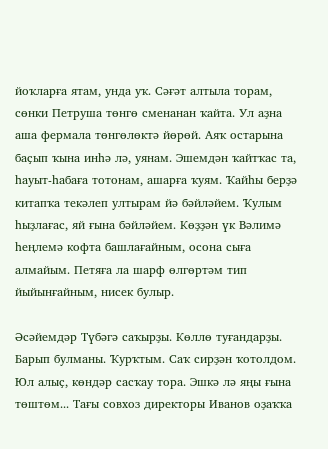йоҡларға ятам, унда уҡ. Сәғәт алтыла торам, сөнки Петруша төнгө сменанан ҡайта. Ул аҙна аша фермала төнгөлөктә йөрөй. Аяҡ остарына баҫып ҡына инһә лә, уянам. Эшемдән ҡайтҡас та, һауыт-һабаға тотонам, ашарға ҡуям. Ҡайһы берҙә китапҡа текәлеп ултырам йә бәйләйем. Ҡулым һыҙлағас, яй ғына бәйләйем. Көҙҙән үк Вәлимә һеңлемә кофта башлағайным, осона сыға алмайым. Петяға ла шарф өлгөртәм тип йыйынғайным, нисек булыр.

Әсәйемдәр Түбәгә саҡырҙы. Көллө туғандарҙы. Барып булманы. Ҡурҡтым. Саҡ сирҙән ҡотолдом. Юл алыҫ, көндәр сасҡау тора. Эшкә лә яңы ғына төштөм... Тағы совхоз директоры Иванов оҙаҡҡа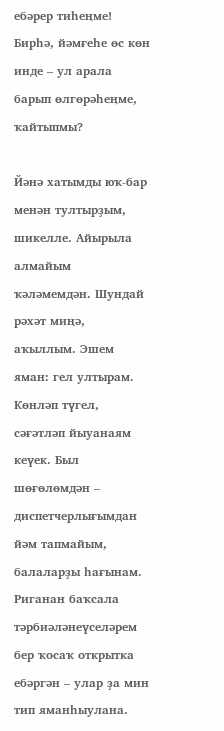ебәрер тиһеңме! Бирһә, йәмғеһе өс көн инде – ул арала барып өлгөрәһеңме, ҡайтыпмы?

Йәнә хатымды юҡ-бар менән тултырҙым, шикелле. Айырыла алмайым ҡәләмемдән. Шундай рәхәт миңә, аҡыллым. Эшем яман: гел ултырам. Көнләп түгел, сәғәтләп йыуанаям кеүек. Был шөғөлөмдән – диспетчерлығымдан йәм тапмайым, балаларҙы һағынам. Риганан баҡсала тәрбиәләнеүселәрем бер ҡосаҡ открытка ебәргән – улар ҙа мин тип яманһыулана.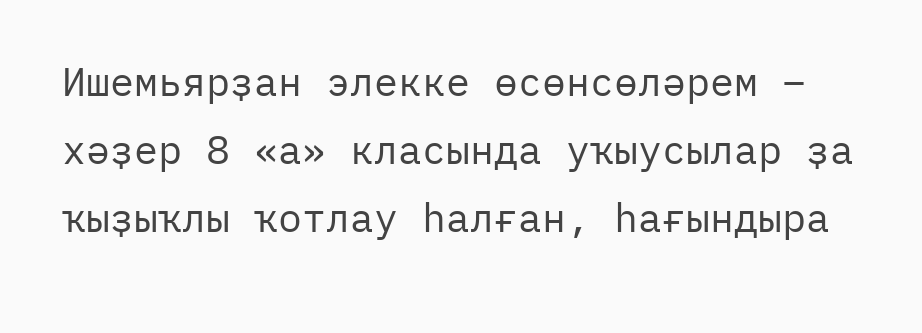Ишемьярҙан элекке өсөнсөләрем – хәҙер 8 «а» класында уҡыусылар ҙа ҡыҙыҡлы ҡотлау һалған, һағындыра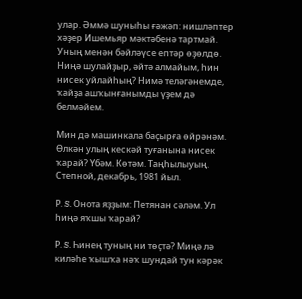улар. Әммә шуныһы ғәжәп: нишләптер хәҙер Ишемьяр мәктәбенә тартмай. Уның менән бәйләүсе ептәр өҙөлдө. Ниңә шулайҙыр, әйтә алмайым, һин нисек уйлайһың? Нимә теләгәнемде, ҡайҙа ашҡынғанымды үҙем дә белмәйем.

Мин дә машинкала баҫырға өйрәнәм. Өлкән улың кескәй туғанына нисек ҡарай? Үбәм. Көтәм. Таңһылыуың. Степной, декабрь, 1981 йыл.

Р. S. Онота яҙҙым: Петянан сәләм. Ул һиңә яҡшы ҡарай?

Р. S. Һинең туның ни төҫтә? Миңә лә киләһе ҡышҡа нәҡ шундай тун кәрәк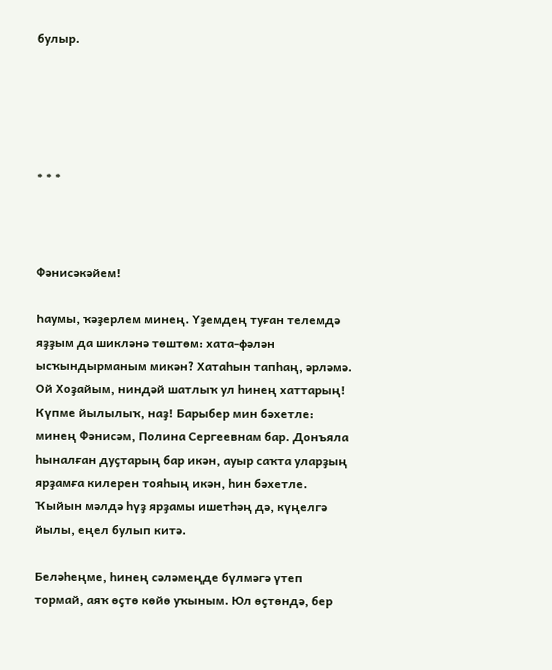булыр.





* * *



Фәнисәкәйем!

Һаумы, ҡәҙерлем минең. Үҙемдең туған телемдә яҙҙым да шикләнә төштөм: хата-фәлән ысҡындырманым микән? Хатаһын тапһаң, әрләмә. Ой Хоҙайым, ниндәй шатлыҡ ул һинең хаттарың! Күпме йылылыҡ, наҙ! Барыбер мин бәхетле: минең Фәнисәм, Полина Сергеевнам бар. Донъяла һыналған дуҫтарың бар икән, ауыр саҡта уларҙың ярҙамға килерен тояһың икән, һин бәхетле. Ҡыйын мәлдә һүҙ ярҙамы ишетһәң дә, күңелгә йылы, еңел булып китә.

Беләһеңме, һинең сәләмеңде бүлмәгә үтеп тормай, аяҡ өҫтө көйө уҡыным. Юл өҫтөндә, бер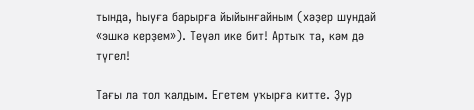тында, һыуға барырға йыйынғайным (хәҙер шундай «эшкә керҙем»). Теүәл ике бит! Артыҡ та, кәм дә түгел!

Тағы ла тол ҡалдым. Егетем уҡырға китте. Ҙур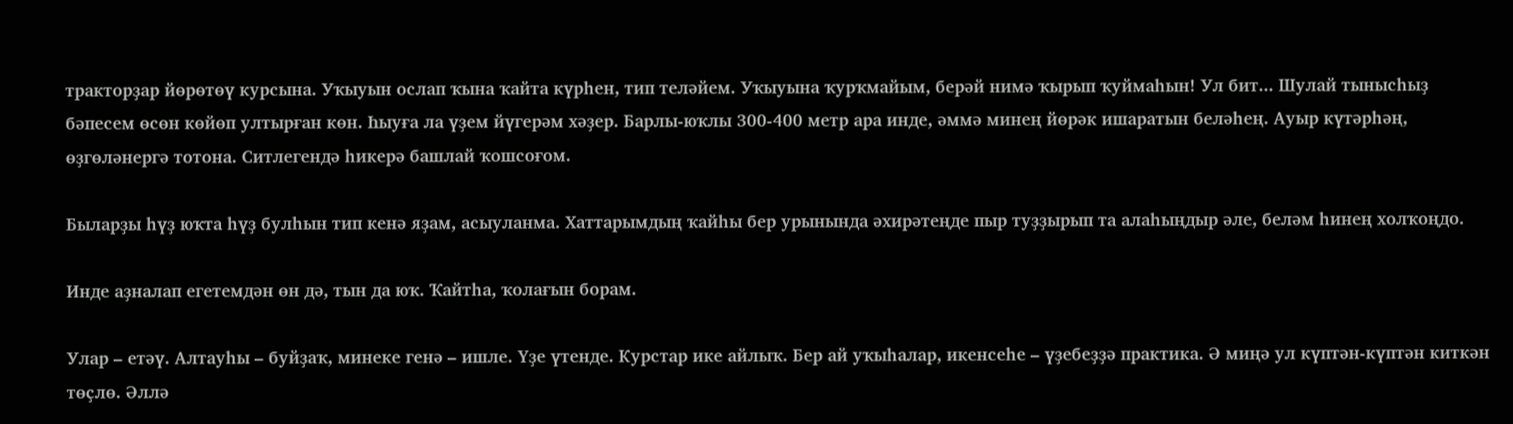тракторҙар йөрөтөү курсына. Уҡыуын ослап ҡына ҡайта күрһен, тип теләйем. Уҡыуына ҡурҡмайым, берәй нимә ҡырып ҡуймаһын! Ул бит... Шулай тынысһыҙ бәпесем өсөн көйөп ултырған көн. Һыуға ла үҙем йүгерәм хәҙер. Барлы-юҡлы 300-400 метр ара инде, әммә минең йөрәк ишаратын беләһең. Ауыр күтәрһәң, өҙгөләнергә тотона. Ситлегендә һикерә башлай ҡошсоғом.

Быларҙы һүҙ юҡта һүҙ булһын тип кенә яҙам, асыуланма. Хаттарымдың ҡайһы бер урынында әхирәтеңде пыр туҙҙырып та алаһыңдыр әле, беләм һинең холҡоңдо.

Инде аҙналап егетемдән өн дә, тын да юҡ. Ҡайтһа, ҡолағын борам.

Улар – етәү. Алтауһы – буйҙаҡ, минеке генә – ишле. Үҙе үтенде. Курстар ике айлыҡ. Бер ай уҡыһалар, икенсеһе – үҙебеҙҙә практика. Ә миңә ул күптән-күптән киткән төҫлө. Әллә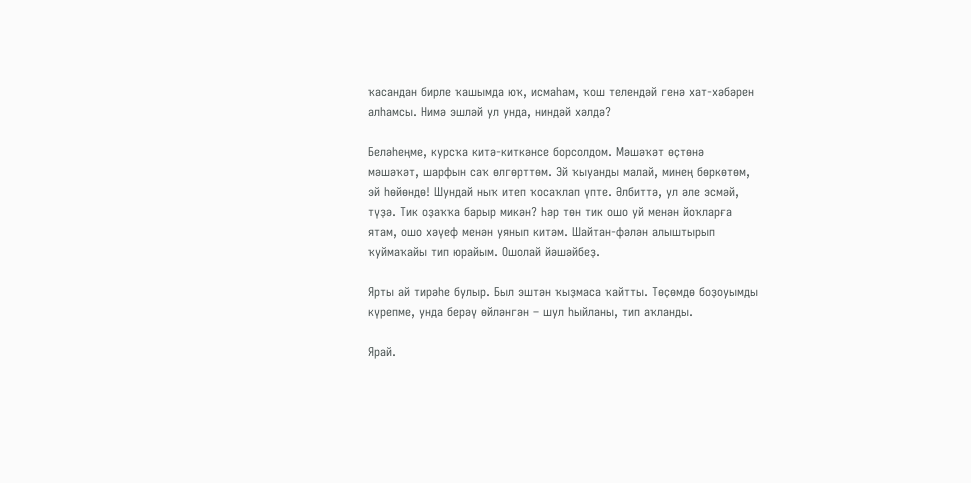ҡасандан бирле ҡашымда юҡ, исмаһам, ҡош телендәй генә хат-хәбәрен алһамсы. Нимә эшләй ул унда, ниндәй хәлдә?

Беләһеңме, курсҡа китә-киткәнсе борсолдом. Мәшәҡәт өҫтөнә мәшәҡәт, шарфын саҡ өлгөрттөм. Эй ҡыуанды малай, минең бөркөтөм, эй һөйөндө! Шундай ныҡ итеп ҡосаҡлап үпте. Әлбиттә, ул әле эсмәй, түҙә. Тик оҙаҡҡа барыр микән? Һәр төн тик ошо уй менән йоҡларға ятам, ошо хәүеф менән уянып китәм. Шайтан-фәлән алыштырып ҡуймаҡайы тип юрайым. Ошолай йәшәйбеҙ.

Ярты ай тирәһе булыр. Был эштән ҡыҙмаса ҡайтты. Төҫөмдө боҙоуымды күрепме, унда берәү өйләнгән – шул һыйланы, тип аҡланды.

Ярай.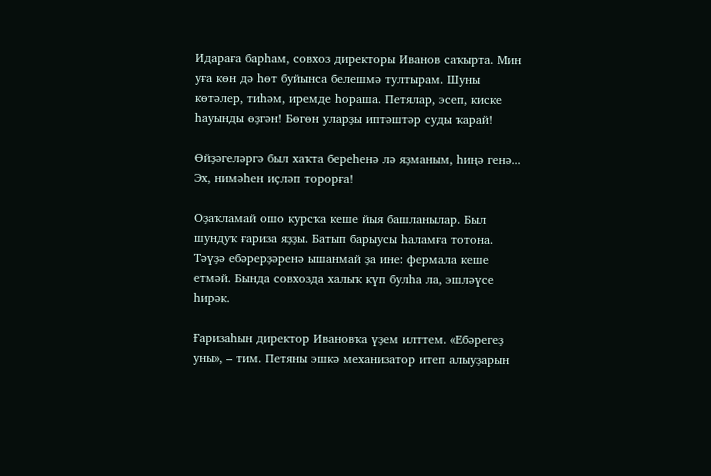Идараға барһам, совхоз директоры Иванов саҡырта. Мин уға көн дә һөт буйынса белешмә тултырам. Шуны көтәлер, тиһәм, иремде һораша. Петялар, эсеп, киске һауынды өҙгән! Бөгөн уларҙы иптәштәр суды ҡарай!

Өйҙәгеләргә был хаҡта береһенә лә яҙманым, һиңә генә... Эх, нимәһен иҫләп торорға!

Оҙаҡламай ошо курсҡа кеше йыя башланылар. Был шундуҡ ғариза яҙҙы. Батып барыусы һаламға тотона. Тәүҙә ебәрерҙәренә ышанмай ҙа ине: фермала кеше етмәй. Бында совхозда халыҡ күп булһа ла, эшләүсе һирәк.

Ғаризаһын директор Ивановҡа үҙем илттем. «Ебәрегеҙ уны», – тим. Петяны эшкә механизатор итеп алыуҙарын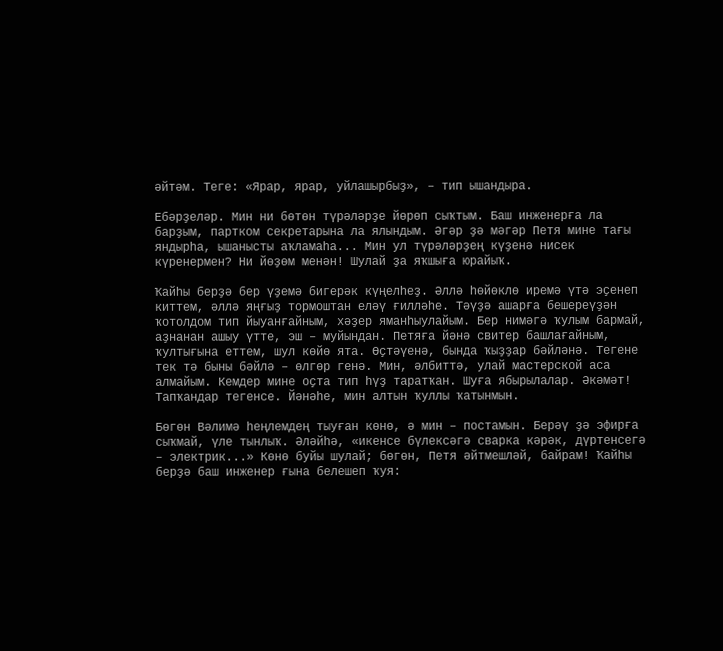әйтәм. Теге: «Ярар, ярар, уйлашырбыҙ», – тип ышандыра.

Ебәрҙеләр. Мин ни бөтөн түрәләрҙе йөрөп сыҡтым. Баш инженерға ла барҙым, партком секретарына ла ялындым. Әгәр ҙә мәгәр Петя мине тағы яндырһа, ышанысты аҡламаһа... Мин ул түрәләрҙең күҙенә нисек күренермен? Ни йөҙөм менән! Шулай ҙа яҡшыға юрайыҡ.

Ҡайһы берҙә бер үҙемә бигерәк күңелһеҙ. Әллә һөйөклө иремә үтә эҫенеп киттем, әллә яңғыҙ тормоштан еләү ғилләһе. Тәүҙә ашарға бешереүҙән ҡотолдом тип йыуанғайным, хәҙер яманһыулайым. Бер нимәгә ҡулым бармай, аҙнанан ашыу үтте, эш – муйындан. Петяға йәнә свитер башлағайным, ҡултығына еттем, шул көйө ята. Өҫтәүенә, бында ҡыҙҙар бәйләнә. Тегене тек тә быны бәйлә – өлгөр генә. Мин, әлбиттә, улай мастерской аса алмайым. Кемдер мине оҫта тип һүҙ таратҡан. Шуға ябырылалар. Әкәмәт! Тапҡандар тегенсе. Йәнәһе, мин алтын ҡуллы ҡатынмын.

Бөгөн Вәлимә һеңлемдең тыуған көнө, ә мин – постамын. Берәү ҙә эфирға сыҡмай, үле тынлыҡ. Әләйһә, «икенсе бүлексәгә сварка кәрәк, дүртенсегә – электрик...» Көнө буйы шулай; бөгөн, Петя әйтмешләй, байрам! Ҡайһы берҙә баш инженер ғына белешеп ҡуя: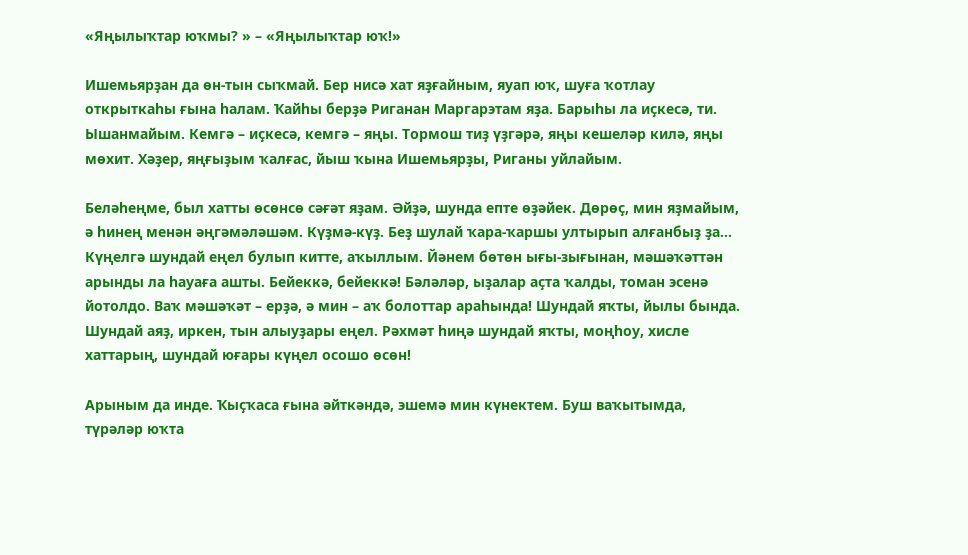«Яңылыҡтар юҡмы? » – «Яңылыҡтар юҡ!»

Ишемьярҙан да өн-тын сыҡмай. Бер нисә хат яҙғайным, яуап юҡ, шуға ҡотлау открыткаһы ғына һалам. Ҡайһы берҙә Риганан Маргарэтам яҙа. Барыһы ла иҫкесә, ти. Ышанмайым. Кемгә – иҫкесә, кемгә – яңы. Тормош тиҙ үҙгәрә, яңы кешеләр килә, яңы мөхит. Хәҙер, яңғыҙым ҡалғас, йыш ҡына Ишемьярҙы, Риганы уйлайым.

Беләһеңме, был хатты өсөнсө сәғәт яҙам. Әйҙә, шунда епте өҙәйек. Дөрөҫ, мин яҙмайым, ә һинең менән әңгәмәләшәм. Күҙмә-күҙ. Беҙ шулай ҡара-ҡаршы ултырып алғанбыҙ ҙа... Күңелгә шундай еңел булып китте, аҡыллым. Йәнем бөтөн ығы-зығынан, мәшәҡәттән арынды ла һауаға ашты. Бейеккә, бейеккә! Бәләләр, ыҙалар аҫта ҡалды, томан эсенә йотолдо. Ваҡ мәшәҡәт – ерҙә, ә мин – аҡ болоттар араһында! Шундай яҡты, йылы бында. Шундай аяҙ, иркен, тын алыуҙары еңел. Рәхмәт һиңә шундай яҡты, моңһоу, хисле хаттарың, шундай юғары күңел осошо өсөн!

Арыным да инде. Ҡыҫҡаса ғына әйткәндә, эшемә мин күнектем. Буш ваҡытымда, түрәләр юҡта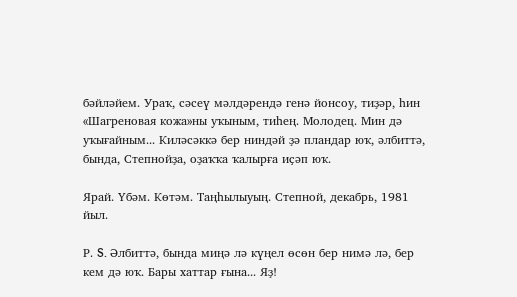бәйләйем. Ураҡ, сәсеү мәлдәрендә генә йонсоу, тиҙәр, һин «Шагреновая кожа»ны уҡыным, тиһең. Молодец. Мин дә уҡығайным... Киләсәккә бер ниндәй ҙә пландар юҡ, әлбиттә, бында, Степнойҙа, оҙаҡҡа ҡалырға иҫәп юҡ.

Ярай. Үбәм. Көтәм. Таңһылыуың. Степной, декабрь, 1981 йыл.

Р. S. Әлбиттә, бында миңә лә күңел өсөн бер нимә лә, бер кем дә юҡ. Бары хаттар ғына... Яҙ!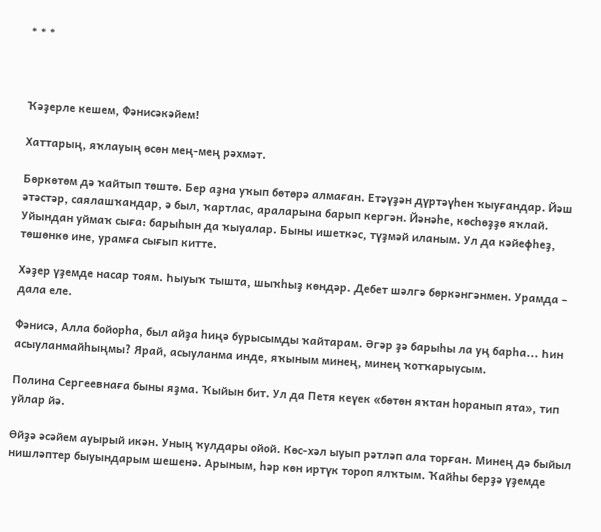* * *



Ҡәҙерле кешем, Фәнисәкәйем!

Хаттарың, яҡлауың өсөн мең-мең рәхмәт.

Бөркөтөм дә ҡайтып төштө. Бер аҙна уҡып бөтөрә алмаған. Етәүҙән дүртәүһен ҡыуғандар. Йәш әтәстәр, саялашҡандар, ә был, ҡартлас, араларына барып кергән. Йәнәһе, көсһөҙҙө яҡлай. Уйындан уймаҡ сыға: барыһын да ҡыуалар. Быны ишеткәс, түҙмәй иланым. Ул да кәйефһеҙ, төшөнкө ине, урамға сығып китте.

Хәҙер үҙемде насар тоям. Һыуыҡ тышта, шыҡһыҙ көндәр. Дебет шәлгә бөркәнгәнмен. Урамда – дала еле.

Фәнисә, Алла бойорһа, был айҙа һиңә бурысымды ҡайтарам. Әгәр ҙә барыһы ла уң барһа... Һин асыуланмайһыңмы? Ярай, асыуланма инде, яҡыным минең, минең ҡотҡарыусым.

Полина Сергеевнаға быны яҙма. Ҡыйын бит. Ул да Петя кеүек «бөтөн яҡтан һоранып ята», тип уйлар йә.

Өйҙә әсәйем ауырый икән. Уның ҡулдары ойой. Көс-хәл ыуып рәтләп ала торған. Минең дә быйыл нишләптер быуындарым шешенә. Арыным, һәр көн иртүк тороп ялҡтым. Ҡайһы берҙә үҙемде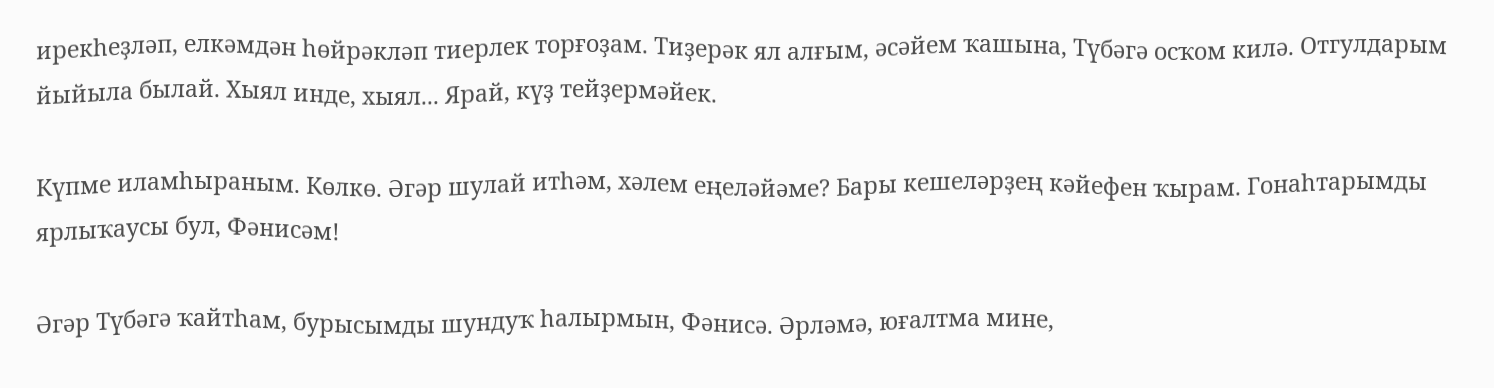ирекһеҙләп, елкәмдән һөйрәкләп тиерлек торғоҙам. Тиҙерәк ял алғым, әсәйем ҡашына, Түбәгә осҡом килә. Отгулдарым йыйыла былай. Хыял инде, хыял... Ярай, күҙ тейҙермәйек.

Күпме иламһыраным. Көлкө. Әгәр шулай итһәм, хәлем еңеләйәме? Бары кешеләрҙең кәйефен ҡырам. Гонаһтарымды ярлыҡаусы бул, Фәнисәм!

Әгәр Түбәгә ҡайтһам, бурысымды шундуҡ һалырмын, Фәнисә. Әрләмә, юғалтма мине,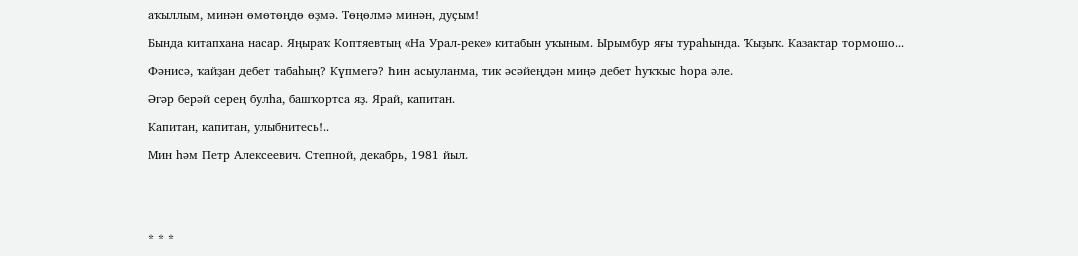аҡыллым, минән өмөтөңдө өҙмә. Төңөлмә минән, дуҫым!

Бында китапхана насар. Яңыраҡ Коптяевтың «На Урал-реке» китабын уҡыным. Ырымбур яғы тураһында. Ҡыҙыҡ. Казактар тормошо...

Фәнисә, ҡайҙан дебет табаһың? Күпмегә? Һин асыуланма, тик әсәйеңдән миңә дебет һуҡҡыс һора әле.

Әгәр берәй серең булһа, башҡортса яҙ. Ярай, капитан.

Капитан, капитан, улыбнитесь!..

Мин һәм Петр Алексеевич. Степной, декабрь, 1981 йыл.





* * *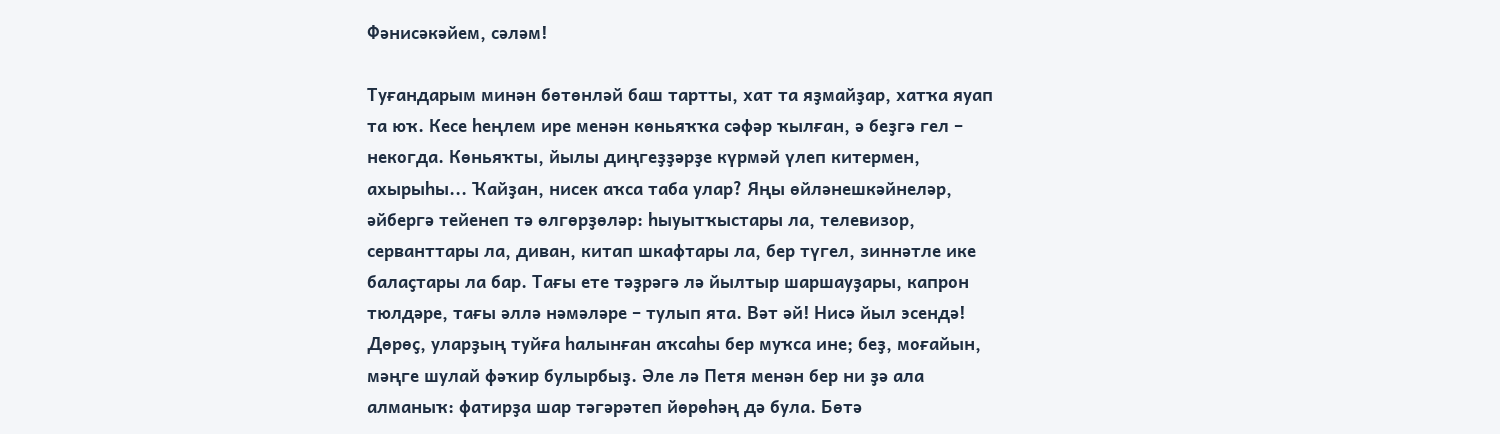Фәнисәкәйем, сәләм!

Туғандарым минән бөтөнләй баш тартты, хат та яҙмайҙар, хатҡа яуап та юҡ. Кесе һеңлем ире менән көньяҡҡа сәфәр ҡылған, ә беҙгә гел – некогда. Көньяҡты, йылы диңгеҙҙәрҙе күрмәй үлеп китермен, ахырыһы... Ҡайҙан, нисек аҡса таба улар? Яңы өйләнешкәйнеләр, әйбергә тейенеп тә өлгөрҙөләр: һыуытҡыстары ла, телевизор, серванттары ла, диван, китап шкафтары ла, бер түгел, зиннәтле ике балаҫтары ла бар. Тағы ете тәҙрәгә лә йылтыр шаршауҙары, капрон тюлдәре, тағы әллә нәмәләре – тулып ята. Вәт әй! Нисә йыл эсендә! Дөрөҫ, уларҙың туйға һалынған аҡсаһы бер муҡса ине; беҙ, моғайын, мәңге шулай фәҡир булырбыҙ. Әле лә Петя менән бер ни ҙә ала алманыҡ: фатирҙа шар тәгәрәтеп йөрөһәң дә була. Бөтә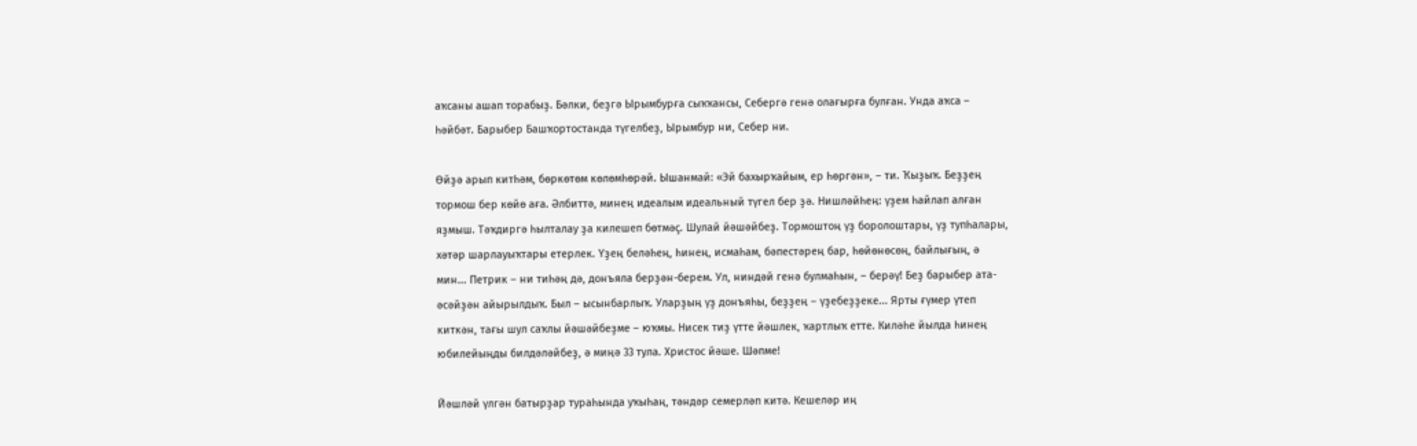аҡсаны ашап торабыҙ. Бәлки, беҙгә Ырымбурға сыҡҡансы, Себергә генә олағырға булған. Унда аҡса – һәйбәт. Барыбер Башҡортостанда түгелбеҙ, Ырымбур ни, Себер ни.

Өйҙә арып китһәм, бөркөтөм көлөмһөрәй. Ышанмай: «Эй бахырҡайым, ер һөргән», – ти. Ҡыҙыҡ. Беҙҙең тормош бер көйө аға. Әлбиттә, минең идеалым идеальный түгел бер ҙә. Нишләйһең: үҙем һайлап алған яҙмыш. Тәҡдиргә һылталау ҙа килешеп бөтмәҫ. Шулай йәшәйбеҙ. Тормоштоң үҙ боролоштары, үҙ тупһалары, хәтәр шарлауыҡтары етерлек. Үҙең беләһең, һинең, исмаһам, бәпестәрең бар, һөйөнөсөң, байлығың, ә мин... Петрик – ни тиһәң дә, донъяла берҙән-берем. Ул, ниндәй генә булмаһын, – берәү! Беҙ барыбер ата-әсәйҙән айырылдыҡ. Был – ысынбарлыҡ. Уларҙың үҙ донъяһы, беҙҙең – үҙебеҙҙеке... Ярты ғүмер үтеп киткән, тағы шул саҡлы йәшәйбеҙме – юҡмы. Нисек тиҙ үтте йәшлек, ҡартлыҡ етте. Киләһе йылда һинең юбилейыңды билдәләйбеҙ, ә миңә 33 тула. Христос йәше. Шәпме!

Йәшләй үлгән батырҙар тураһында уҡыһаң, тәндәр семерләп китә. Кешеләр иң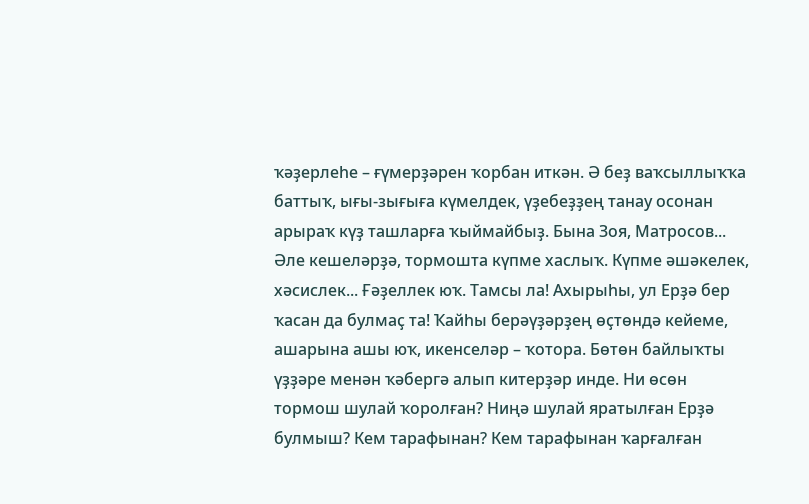ҡәҙерлеһе – ғүмерҙәрен ҡорбан иткән. Ә беҙ ваҡсыллыҡҡа баттыҡ, ығы-зығыға күмелдек, үҙебеҙҙең танау осонан арыраҡ күҙ ташларға ҡыймайбыҙ. Бына Зоя, Матросов... Әле кешеләрҙә, тормошта күпме хаслыҡ. Күпме әшәкелек, хәсислек... Ғәҙеллек юҡ. Тамсы ла! Ахырыһы, ул Ерҙә бер ҡасан да булмаҫ та! Ҡайһы берәүҙәрҙең өҫтөндә кейеме, ашарына ашы юҡ, икенселәр – ҡотора. Бөтөн байлыҡты үҙҙәре менән ҡәбергә алып китерҙәр инде. Ни өсөн тормош шулай ҡоролған? Ниңә шулай яратылған Ерҙә булмыш? Кем тарафынан? Кем тарафынан ҡарғалған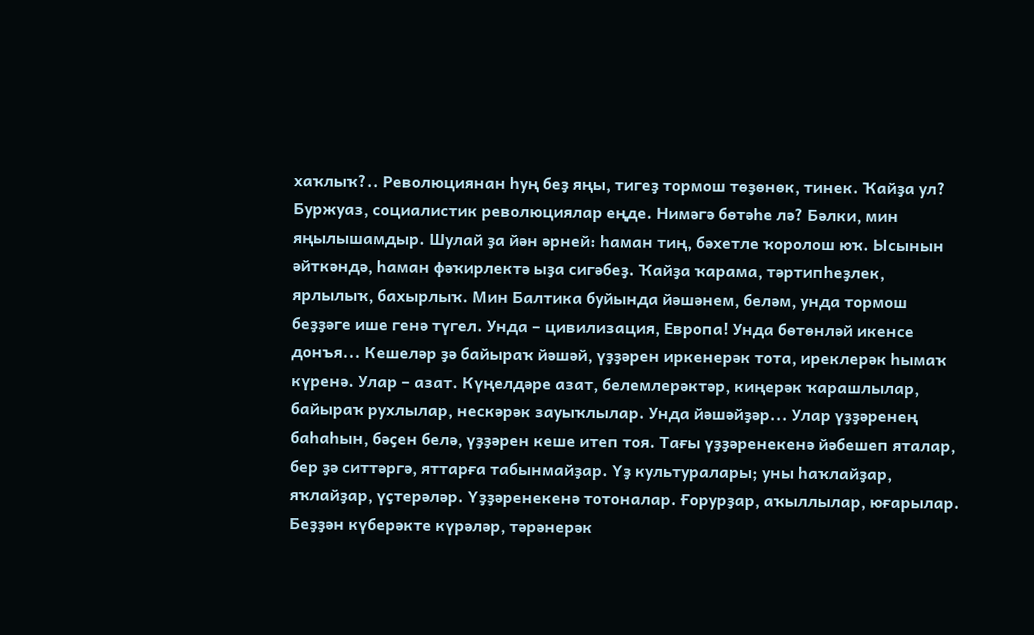хаҡлыҡ?.. Революциянан һуң беҙ яңы, тигеҙ тормош төҙөнөк, тинек. Ҡайҙа ул? Буржуаз, социалистик революциялар еңде. Нимәгә бөтәһе лә? Бәлки, мин яңылышамдыр. Шулай ҙа йән әрней: һаман тиң, бәхетле ҡоролош юҡ. Ысынын әйткәндә, һаман фәҡирлектә ыҙа сигәбеҙ. Ҡайҙа ҡарама, тәртипһеҙлек, ярлылыҡ, бахырлыҡ. Мин Балтика буйында йәшәнем, беләм, унда тормош беҙҙәге ише генә түгел. Унда – цивилизация, Европа! Унда бөтөнләй икенсе донъя... Кешеләр ҙә байыраҡ йәшәй, үҙҙәрен иркенерәк тота, иреклерәк һымаҡ күренә. Улар – азат. Күңелдәре азат, белемлерәктәр, киңерәк ҡарашлылар, байыраҡ рухлылар, нескәрәк зауыҡлылар. Унда йәшәйҙәр... Улар үҙҙәренең баһаһын, бәҫен белә, үҙҙәрен кеше итеп тоя. Тағы үҙҙәренекенә йәбешеп яталар, бер ҙә ситтәргә, яттарға табынмайҙар. Үҙ культуралары; уны һаҡлайҙар, яҡлайҙар, үҫтерәләр. Үҙҙәренекенә тотоналар. Ғорурҙар, аҡыллылар, юғарылар. Беҙҙән күберәкте күрәләр, тәрәнерәк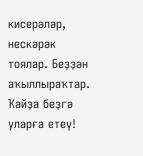кисерәләр, нескәрәк тоялар. Беҙҙән аҡыллыраҡтар. Ҡайҙа беҙгә уларға етеү!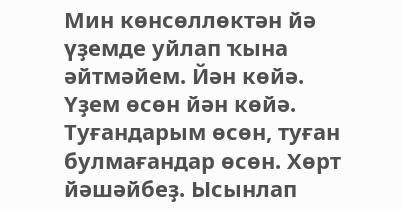Мин көнсөллөктән йә үҙемде уйлап ҡына әйтмәйем. Йән көйә. Үҙем өсөн йән көйә. Туғандарым өсөн, туған булмағандар өсөн. Хөрт йәшәйбеҙ. Ысынлап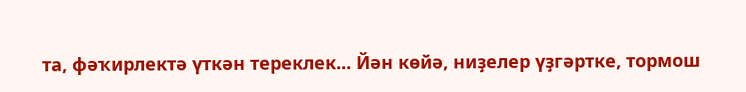та, фәҡирлектә үткән тереклек... Йән көйә, ниҙелер үҙгәртке, тормош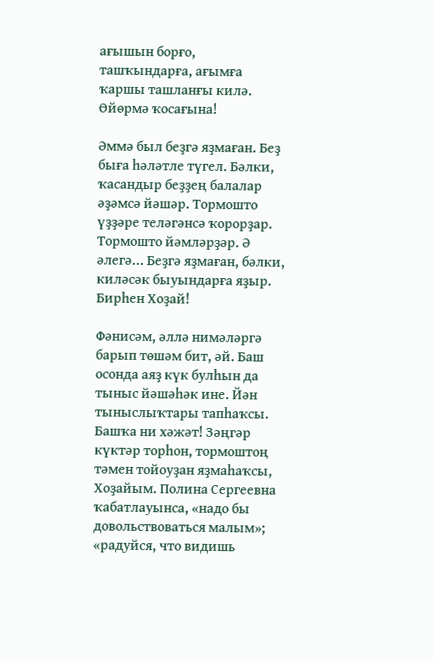ағышын борғо, ташҡындарға, ағымға ҡаршы ташланғы килә. Өйөрмә ҡосағына!

Әммә был беҙгә яҙмаған. Беҙ быға һәләтле түгел. Бәлки, ҡасандыр беҙҙең балалар әҙәмсә йәшәр. Тормошто үҙҙәре теләгәнсә ҡорорҙар. Тормошто йәмләрҙәр. Ә әлегә... Беҙгә яҙмаған, бәлки, киләсәк быуындарға яҙыр. Бирһен Хоҙай!

Фәнисәм, әллә нимәләргә барып төшәм бит, әй. Баш осонда аяҙ күк булһын да тыныс йәшәһәк ине. Йән тыныслыҡтары тапһаҡсы. Башҡа ни хәжәт! Зәңгәр күктәр торһон, тормоштоң тәмен тойоуҙан яҙмаһаҡсы, Хоҙайым. Полина Сергеевна ҡабатлауынса, «надо бы довольствоваться малым»; «радуйся, что видишь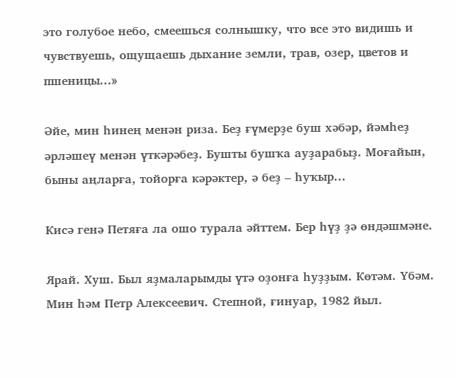это голубое небо, смеешься солнышку, что все это видишь и чувствуешь, ощущаешь дыхание земли, трав, озер, цветов и пшеницы...»

Әйе, мин һинең менән риза. Беҙ ғүмерҙе буш хәбәр, йәмһеҙ әрләшеү менән үткәрәбеҙ. Бушты бушҡа ауҙарабыҙ. Моғайын, быны аңларға, тойорға кәрәктер, ә беҙ – һуҡыр...

Кисә генә Петяға ла ошо турала әйттем. Бер һүҙ ҙә өндәшмәне.

Ярай. Хуш. Был яҙмаларымды үтә оҙонға һуҙҙым. Көтәм. Үбәм. Мин һәм Петр Алексеевич. Степной, ғинуар, 1982 йыл.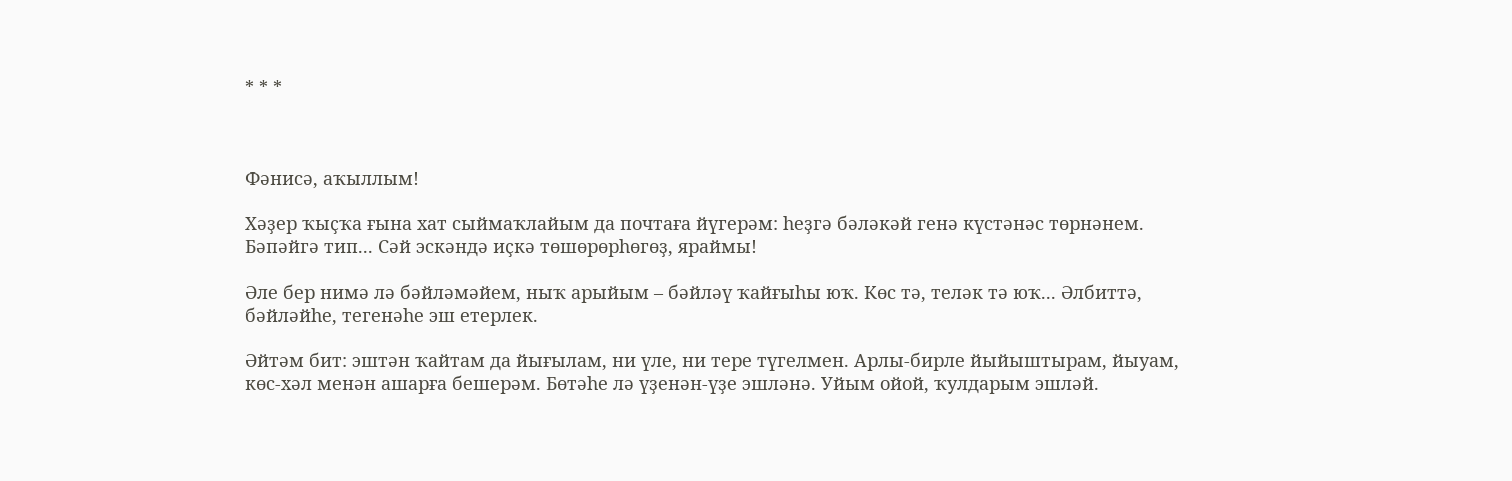* * *



Фәнисә, аҡыллым!

Хәҙер ҡыҫҡа ғына хат сыймаҡлайым да почтаға йүгерәм: һеҙгә бәләкәй генә күстәнәс төрнәнем. Бәпәйгә тип... Сәй эскәндә иҫкә төшөрөрһөгөҙ, яраймы!

Әле бер нимә лә бәйләмәйем, ныҡ арыйым – бәйләү ҡайғыһы юҡ. Көс тә, теләк тә юҡ... Әлбиттә, бәйләйһе, тегенәһе эш етерлек.

Әйтәм бит: эштән ҡайтам да йығылам, ни үле, ни тере түгелмен. Арлы-бирле йыйыштырам, йыуам, көс-хәл менән ашарға бешерәм. Бөтәһе лә үҙенән-үҙе эшләнә. Уйым ойой, ҡулдарым эшләй.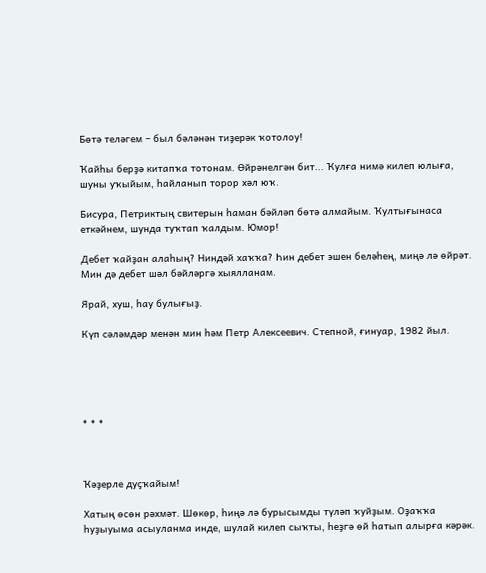Бөтә теләгем – был бәләнән тиҙерәк ҡотолоу!

Ҡайһы берҙә китапҡа тотонам. Өйрәнелгән бит... Ҡулға нимә килеп юлыға, шуны уҡыйым, һайланып торор хәл юҡ.

Бисура, Петриктың свитерын һаман бәйләп бөтә алмайым. Ҡултығынаса еткәйнем, шунда туҡтап ҡалдым. Юмор!

Дебет ҡайҙан алаһың? Ниндәй хаҡҡа? Һин дебет эшен беләһең, миңә лә өйрәт. Мин дә дебет шәл бәйләргә хыялланам.

Ярай, хуш, һау булығыҙ.

Күп сәләмдәр менән мин һәм Петр Алексеевич. Степной, ғинуар, 1982 йыл.





* * *



Ҡәҙерле дуҫҡайым!

Хатың өсөн рәхмәт. Шөкөр, һиңә лә бурысымды түләп ҡуйҙым. Оҙаҡҡа һуҙыуыма асыуланма инде, шулай килеп сыҡты, һеҙгә өй һатып алырға кәрәк.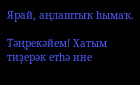Ярай, аңлаштыҡ һымаҡ.

Тәңрекәйем! Хатым тиҙерәк етһә ине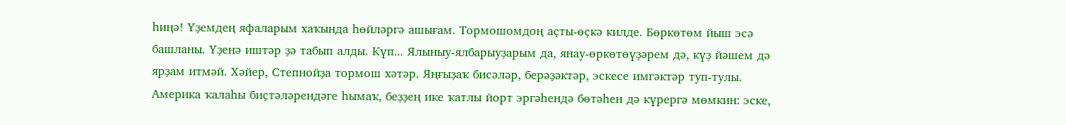һиңә! Үҙемдең яфаларым хаҡында һөйләргә ашығам. Тормошомдоң аҫты-өҫкә килде. Бөркөтөм йыш эсә башланы. Үҙенә иштәр ҙә табып алды. Күп... Ялыныу-ялбарыуҙарым да, янау-өркөтөүҙәрем дә, күҙ йәшем дә ярҙам итмәй. Хәйер, Степнойҙа тормош хәтәр. Яңғыҙаҡ бисәләр, берәҙәктәр, эскесе имгәктәр туп-тулы. Америка ҡалаһы биҫтәләрендәге һымаҡ, беҙҙең ике ҡатлы йорт эргәһендә бөтәһен дә күрергә мөмкин: эске,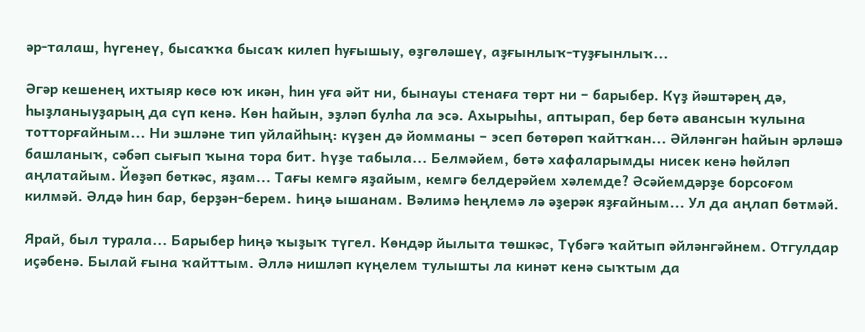әр-талаш, һүгенеү, бысаҡҡа бысаҡ килеп һуғышыу, өҙгөләшеү, аҙғынлыҡ-туҙғынлыҡ...

Әгәр кешенең ихтыяр көсө юҡ икән, һин уға әйт ни, бынауы стенаға төрт ни – барыбер. Күҙ йәштәрең дә, һыҙланыуҙарың да сүп кенә. Көн һайын, эҙләп булһа ла эсә. Ахырыһы, аптырап, бер бөтә авансын ҡулына тотторғайным... Ни эшләне тип уйлайһың: күҙен дә йомманы – эсеп бөтөрөп ҡайтҡан... Әйләнгән һайын әрләшә башланыҡ, сәбәп сығып ҡына тора бит. Һүҙе табыла... Белмәйем, бөтә хафаларымды нисек кенә һөйләп аңлатайым. Йөҙәп бөткәс, яҙам... Тағы кемгә яҙайым, кемгә белдерәйем хәлемде? Әсәйемдәрҙе борсоғом килмәй. Әлдә һин бар, берҙән-берем. Һиңә ышанам. Вәлимә һеңлемә лә әҙерәк яҙғайным... Ул да аңлап бөтмәй.

Ярай, был турала... Барыбер һиңә ҡыҙыҡ түгел. Көндәр йылыта төшкәс, Түбәгә ҡайтып әйләнгәйнем. Отгулдар иҫәбенә. Былай ғына ҡайттым. Әллә нишләп күңелем тулышты ла кинәт кенә сыҡтым да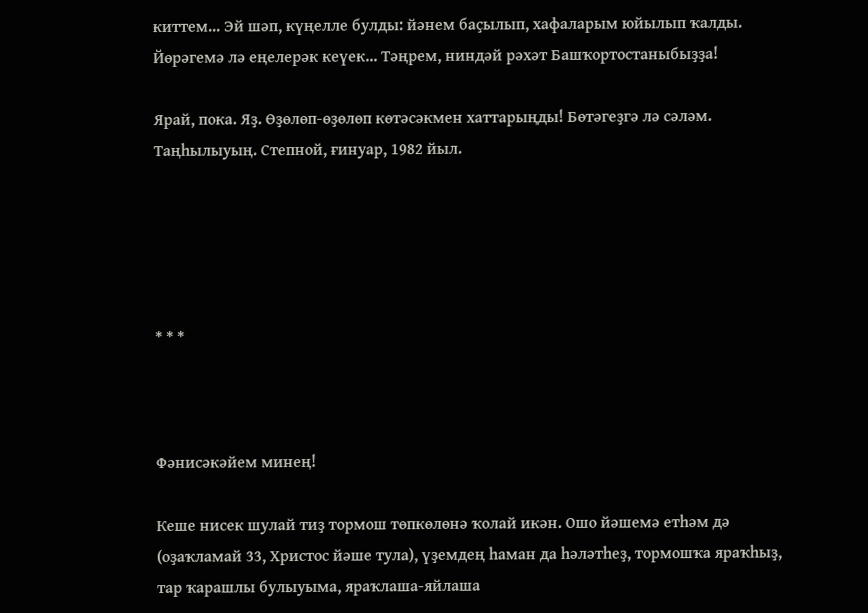киттем... Эй шәп, күңелле булды: йәнем баҫылып, хафаларым юйылып ҡалды. Йөрәгемә лә еңелерәк кеүек... Тәңрем, ниндәй рәхәт Башҡортостаныбыҙҙа!

Ярай, пока. Яҙ. Өҙөлөп-өҙөлөп көтәсәкмен хаттарыңды! Бөтәгеҙгә лә сәләм. Таңһылыуың. Степной, ғинуар, 1982 йыл.





* * *



Фәнисәкәйем минең!

Кеше нисек шулай тиҙ тормош төпкөлөнә ҡолай икән. Ошо йәшемә етһәм дә (оҙаҡламай 33, Христос йәше тула), үҙемдең һаман да һәләтһеҙ, тормошҡа яраҡһыҙ, тар ҡарашлы булыуыма, яраҡлаша-яйлаша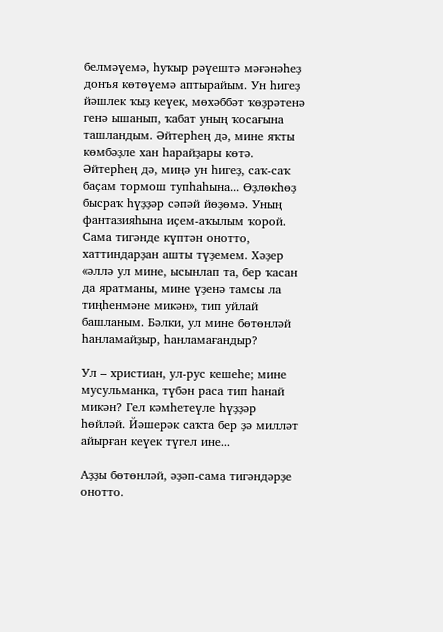белмәүемә, һуҡыр рәүештә мәғәнәһеҙ донъя көтөүемә аптырайым. Ун һигеҙ йәшлек ҡыҙ кеүек, мөхәббәт ҡөҙрәтенә генә ышанып, ҡабат уның ҡосағына ташландым. Әйтерһең дә, мине яҡты көмбәҙле хан һарайҙары көтә. Әйтерһең дә, миңә ун һигеҙ, саҡ-саҡ баҫам тормош тупһаһына... Өҙлөкһөҙ бысраҡ һүҙҙәр сәпәй йөҙөмә. Уның фантазияһына иҫем-аҡылым ҡорой. Сама тигәнде күптән онотто, хаттиндарҙан ашты түҙемем. Хәҙер «әллә ул мине, ысынлап та, бер ҡасан да яратманы, мине үҙенә тамсы ла тиңһенмәне микән», тип уйлай башланым. Бәлки, ул мине бөтөнләй һанламайҙыр, һанламағандыр?

Ул – христиан, ул-рус кешеһе; мине мусульманка, түбән раса тип һанай микән? Гел кәмһетеүле һүҙҙәр һөйләй. Йәшерәк саҡта бер ҙә милләт айырған кеүек түгел ине...

Аҙҙы бөтөнләй, әҙәп-сама тигәндәрҙе онотто.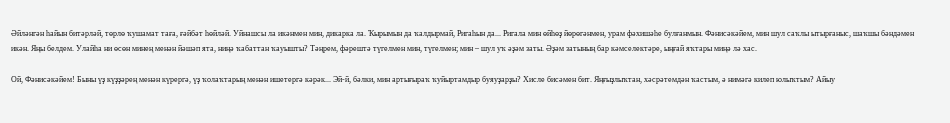Әйләнгән һайын битәрләй, төрлө ҡушамат таға, ғәйбәт һөйләй. Уйнашсы ла икәнмен мин, дикарка ла. Ҡырымын да ҡалдырмай, Ригаһын да... Ригала мин өйһөҙ йөрөгәнмен, урам фәхишәһе булғанмын. Фәнисәкәйем, мин шул саҡлы ытырғаныс, шаҡшы бәндәмен икән. Яңы белдем. Улайһа ни өсөн минең менән йәшәп ята, ниңә ҡабаттан ҡауышты? Тәңрем, фәрештә түгелмен мин, түгелмен; мин – шул уҡ әҙәм заты. Әҙәм затының бар кәмселектәре, ыңғай яҡтары миңә лә хас.

Ой, Фәнисәкәйем! Быны үҙ күҙҙәрең менән күрергә, үҙ ҡолаҡтарың менән ишетергә кәрәк... Эй-й, бәлки, мин артығыраҡ ҡуйыртамдыр буяуҙарҙы? Хисле бисәмен бит. Яңғыҙлыҡтан, хәсрәтемдән ҡастым, ә нимәгә килеп юлыҡтым? Айыу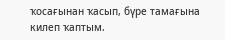ҡосағынан ҡасып, бүре тамағына килеп ҡаптым.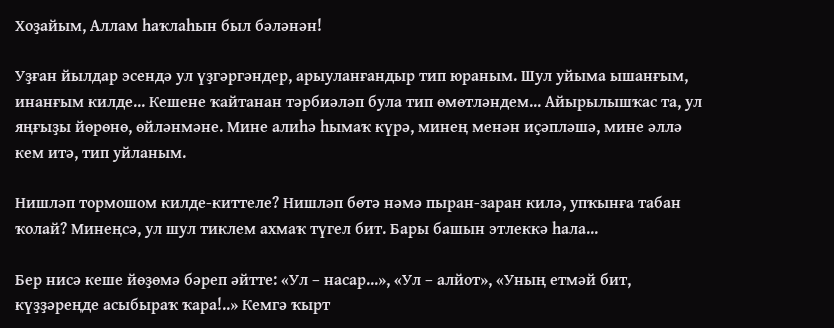Хоҙайым, Аллам һаҡлаһын был бәләнән!

Уҙған йылдар эсендә ул үҙгәргәндер, арыуланғандыр тип юраным. Шул уйыма ышанғым, инанғым килде... Кешене ҡайтанан тәрбиәләп була тип өмөтләндем... Айырылышҡас та, ул яңғыҙы йөрөнө, өйләнмәне. Мине алиһә һымаҡ күрә, минең менән иҫәпләшә, мине әллә кем итә, тип уйланым.

Нишләп тормошом килде-киттеле? Нишләп бөтә нәмә пыран-заран килә, упҡынға табан ҡолай? Минеңсә, ул шул тиклем ахмаҡ түгел бит. Бары башын этлеккә һала...

Бер нисә кеше йөҙөмә бәреп әйтте: «Ул – насар...», «Ул – алйот», «Уның етмәй бит, күҙҙәреңде асыбыраҡ ҡара!..» Кемгә ҡырт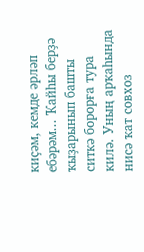киҫәм, кемде әрләп ебәрәм... Ҡайһы берҙә ҡыҙарынып башты ситкә борорға тура килә. Уның арҡаһында нисә ҡат совхоз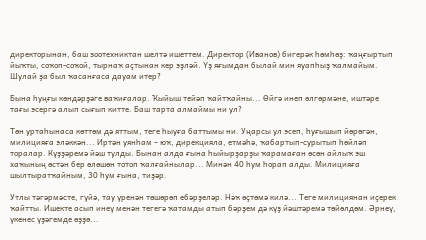директорынан, баш зоотехниктан шелтә ишеттем. Директор (Иванов) бигерәк һөмһөҙ: ҡаңғыртып йыҡты, соҡоп-соҡой, тырнаҡ аҫтынан кер эҙләй. Үҙ яғымдан былай мин яуапһыҙ ҡалмайым. Шулай ҙа был ҡасанғаса дауам итер?

Бына һуңғы көндәрҙәге ваҡиғалар. Ҡыйыш тейәп ҡайтҡайны... Өйгә инеп өлгөрмәне, иштәре тағы эсергә алып сығып китте. Баш тарта алмаймы ни ул?

Төн уртаһынаса көттөм дә яттым, теге һыуға баттымы ни. Уңарсы ул эсеп, һуғышып йөрөгән, милицияға эләккән... Иртән уянһам – юҡ, дирекцияла, етмәһә, ҡабартып-сурытып һөйләп торалар. Күҙҙәремә йәш тулды. Бынан алда ғына һыйырҙарҙы ҡарамаған өсөн айлыҡ эш хаҡының өстән бер өлөшөн тотоп ҡалғайнылар... Минән 40 һум һорап алды. Милицияға шылтыратҡайным, 30 һум ғына, тиҙәр.

Утлы тәгәрмәсте, гүйә, тау үренән төшөрөп ебәрҙеләр. Нәҡ өҫтөмә килә... Теге милициянан иҫерек ҡайтты. Ишекте асып инеү менән тегегә ҡатамды атып бәрҙем дә күҙ йәштәремә төйөлдөм. Әрнеү, үкенес үҙәгемде өҙҙө...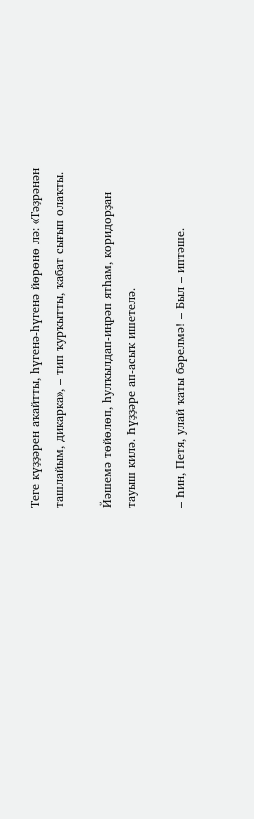Теге күҙҙәрен аҡайтты, һүгенә-һүгенә йөрөнө лә: «Тәҙрәнән ташлайым, дикарка», – тип ҡурҡытты, ҡабат сығып олаҡты.

Йәшемә төйөлөп, һулҡылдап-иңрәп ятһам, коридорҙан тауыш килә. Һүҙҙәре ап-асыҡ ишетелә.

– Һин, Петя, улай ҡаты бәрелмә! – Был – иптәше.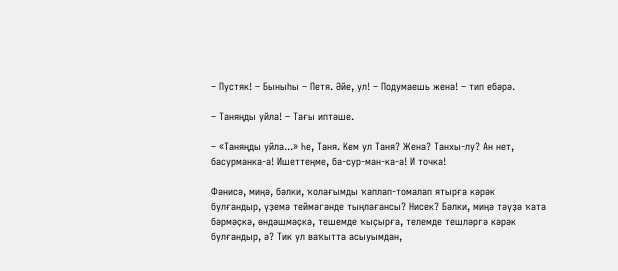– Пустяк! – Быныһы – Петя. Әйе, ул! – Подумаешь жена! – тип ебәрә.

– Таняңды уйла! – Тағы иптәше.

– «Таняңды уйла...» Һе, Таня. Кем ул Таня? Жена? Танхы-лу? Ан нет, басурманка-а! Ишеттеңме, ба-сур-ман-ка-а! И точка!

Фәнисә, миңә, бәлки, ҡолағымды ҡаплап-томалап ятырға кәрәк булғандыр, үҙемә теймәгәнде тыңлағансы? Нисек? Бәлки, миңә тәүҙә ҡата бәрмәҫкә, өндәшмәҫкә, тешемде ҡыҫырға, телемде тешләргә кәрәк булғандыр, ә? Тик ул ваҡытта асыуымдан,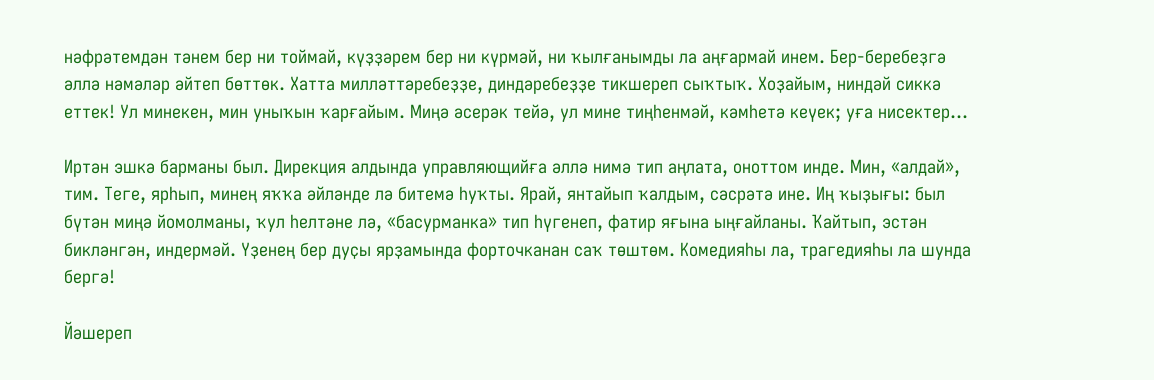нәфрәтемдән тәнем бер ни тоймай, күҙҙәрем бер ни күрмәй, ни ҡылғанымды ла аңғармай инем. Бер-беребеҙгә әллә нәмәләр әйтеп бөттөк. Хатта милләттәребеҙҙе, диндәребеҙҙе тикшереп сыҡтыҡ. Хоҙайым, ниндәй сиккә еттек! Ул минекен, мин уныҡын ҡарғайым. Миңә әсерәк тейә, ул мине тиңһенмәй, кәмһетә кеүек; уға нисектер...

Иртән эшкә барманы был. Дирекция алдында управляющийға әллә нимә тип аңлата, оноттом инде. Мин, «алдай», тим. Теге, ярһып, минең яҡҡа әйләнде лә битемә һуҡты. Ярай, янтайып ҡалдым, сәсрәтә ине. Иң ҡыҙығы: был бүтән миңә йомолманы, ҡул һелтәне лә, «басурманка» тип һүгенеп, фатир яғына ыңғайланы. Ҡайтып, эстән бикләнгән, индермәй. Үҙенең бер дуҫы ярҙамында форточканан саҡ төштөм. Комедияһы ла, трагедияһы ла шунда бергә!

Йәшереп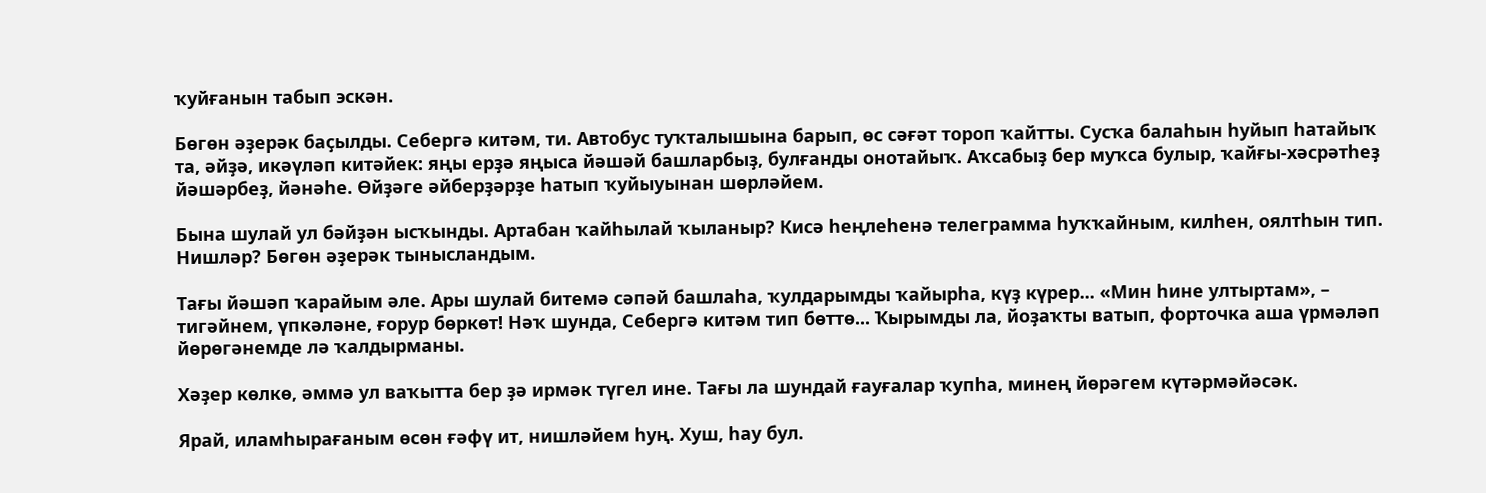ҡуйғанын табып эскән.

Бөгөн әҙерәк баҫылды. Себергә китәм, ти. Автобус туҡталышына барып, өс сәғәт тороп ҡайтты. Сусҡа балаһын һуйып һатайыҡ та, әйҙә, икәүләп китәйек: яңы ерҙә яңыса йәшәй башларбыҙ, булғанды онотайыҡ. Аҡсабыҙ бер муҡса булыр, ҡайғы-хәсрәтһеҙ йәшәрбеҙ, йәнәһе. Өйҙәге әйберҙәрҙе һатып ҡуйыуынан шөрләйем.

Бына шулай ул бәйҙән ысҡынды. Артабан ҡайһылай ҡыланыр? Кисә һеңлеһенә телеграмма һуҡҡайным, килһен, оялтһын тип. Нишләр? Бөгөн әҙерәк тынысландым.

Тағы йәшәп ҡарайым әле. Ары шулай битемә сәпәй башлаһа, ҡулдарымды ҡайырһа, күҙ күрер... «Мин һине ултыртам», – тигәйнем, үпкәләне, ғорур бөркөт! Нәҡ шунда, Себергә китәм тип бөттө... Ҡырымды ла, йоҙаҡты ватып, форточка аша үрмәләп йөрөгәнемде лә ҡалдырманы.

Хәҙер көлкө, әммә ул ваҡытта бер ҙә ирмәк түгел ине. Тағы ла шундай ғауғалар ҡупһа, минең йөрәгем күтәрмәйәсәк.

Ярай, иламһырағаным өсөн ғәфү ит, нишләйем һуң. Хуш, һау бул.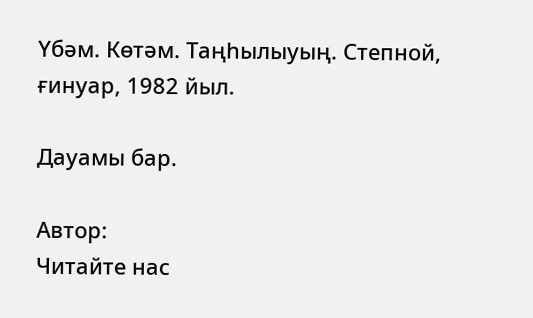Үбәм. Көтәм. Таңһылыуың. Степной, ғинуар, 1982 йыл.

Дауамы бар.

Автор:
Читайте нас